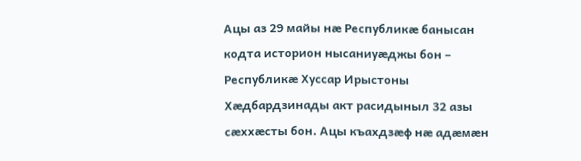Ацы аз 29 майы нæ Республикæ банысан кодта историон нысаниуæджы бон – Республикæ Хуссар Ирыстоны Хæдбардзинады акт расидыныл 32 азы сæххæсты бон. Ацы къахдзæф нæ адæмæн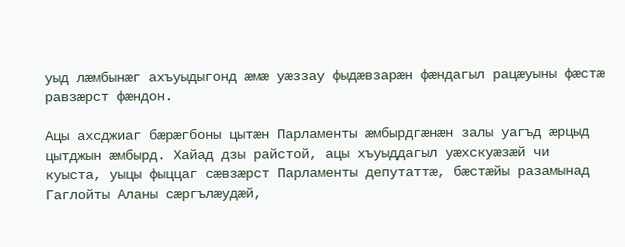уыд лæмбынæг ахъуыдыгонд æмæ уæззау фыдæвзарæн фæндагыл рацæуыны фæстæ равзæрст фæндон.

Ацы ахсджиаг бæрæгбоны цытæн Парламенты æмбырдгæнæн залы уагъд æрцыд цытджын æмбырд. Хайад дзы райстой, ацы хъуыддагыл уæхскуæзæй чи куыста, уыцы фыццаг сæвзæрст Парламенты депутаттæ, бæстæйы разамынад Гаглойты Аланы сæргълæудæй,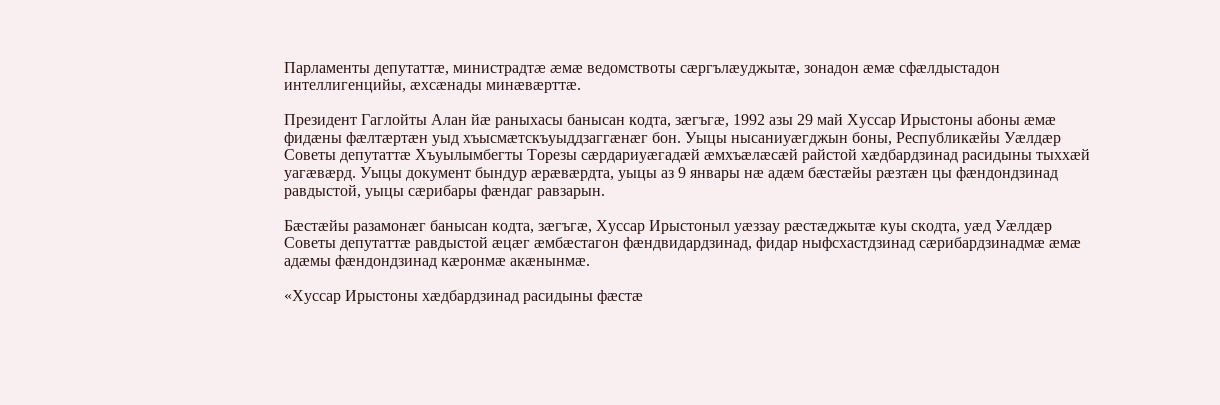Парламенты депутаттæ, министрадтæ æмæ ведомствоты сæргълæуджытæ, зонадон æмæ сфæлдыстадон интеллигенцийы, æхсæнады минæвæрттæ.

Президент Гаглойты Алан йӕ раныхасы банысан кодта, зӕгъгӕ, 1992 азы 29 май Хуссар Ирыстоны абоны ӕмӕ фидӕны фӕлтӕртӕн уыд хъысмӕтскъуыддзаггӕнӕг бон. Уыцы нысаниуӕгджын боны, Республикӕйы Уӕлдӕр Советы депутаттӕ Хъуылымбегты Торезы сӕрдариуӕгадӕй ӕмхъӕлӕсӕй райстой хӕдбардзинад расидыны тыххӕй уагӕвӕрд. Уыцы документ бындур ӕрӕвӕрдта, уыцы аз 9 январы нӕ адӕм бӕстӕйы рӕзтӕн цы фӕндондзинад равдыстой, уыцы сӕрибары фӕндаг равзарын.

Бӕстӕйы разамонӕг банысан кодта, зӕгъгӕ, Хуссар Ирыстоныл уӕззау рӕстӕджытӕ куы скодта, уæд Уӕлдӕр Советы депутаттӕ равдыстой ӕцӕг ӕмбӕстагон фæндвидардзинад, фидар ныфсхастдзинад сӕрибардзинадмӕ æмæ адӕмы фӕндондзинад кӕронмӕ акӕнынмæ.

«Хуссар Ирыстоны хӕдбардзинад расидыны фӕстӕ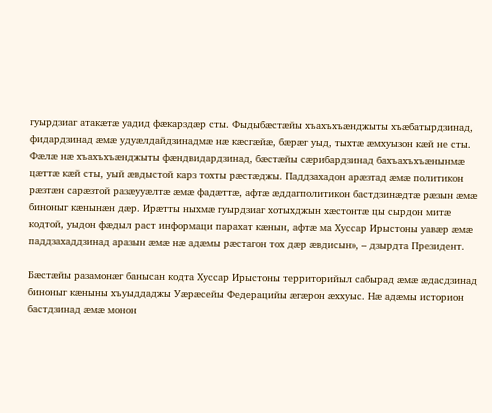гуырдзиаг атакӕтӕ уадид фӕкарздӕр сты. Фыдыбӕстӕйы хъахъхъӕнджыты хъӕбатырдзинад, фидардзинад ӕмӕ удуæлдайдзинадмæ нӕ кӕсгӕйӕ, бӕрӕг уыд, тыхтӕ ӕмхуызон кӕй не сты. Фӕлӕ нæ хъахъхъæнджыты фӕндвидардзинад, бæстæйы сӕрибардзинад бахъахъхъӕнынмӕ цæттæ кæй сты, уый ӕвдыстой карз тохты рæстæджы. Паддзахадон арӕзтад ӕмӕ политикон рӕзтæн сарӕзтой разæууæлтæ ӕмӕ фадӕттӕ, афтæ ӕддагполитикон бастдзинӕдтӕ рӕзын ӕмӕ биноныг кӕнынӕн дæр. Ирӕтты ныхмӕ гуырдзиаг хотыхджын хӕстонтӕ цы сырдон митӕ кодтой, уыдон фӕдыл раст информаци парахат кӕнын, афтæ ма Хуссар Ирыстоны уавӕр ӕмӕ паддзахаддзинад аразын ӕмӕ нӕ адӕмы рӕстагон тох дæр æвдисын», – дзырдта Президент.

Бӕстӕйы разамонӕг банысан кодта Хуссар Ирыстоны территорийыл сабырад ӕмӕ ӕдасдзинад биноныг кӕныны хъуыддаджы Уӕрӕсейы Федерацийы ӕгӕрон ӕххуыс. Нӕ адӕмы историон бастдзинад ӕмӕ монон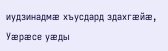иудзинадмӕ хъусдард здахгӕйӕ, Уӕрӕсе уӕды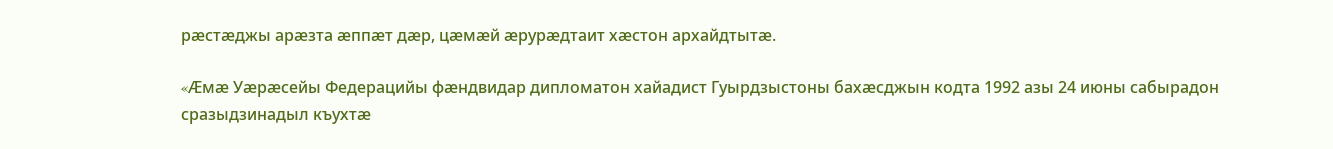рӕстӕджы арӕзта ӕппӕт дӕр, цӕмӕй ӕрурӕдтаит хӕстон архайдтытӕ.

«Æмӕ Уӕрӕсейы Федерацийы фӕндвидар дипломатон хайадист Гуырдзыстоны бахӕсджын кодта 1992 азы 24 июны сабырадон сразыдзинадыл къухтӕ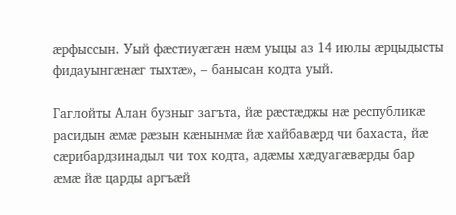ӕрфыссын. Уый фӕстиуӕгӕн нæм уыцы аз 14 июлы ӕрцыдысты фидауынгӕнӕг тыхтӕ», – банысан кодта уый.

Гаглойты Алан бузныг загъта, йӕ рӕстӕджы нӕ республикӕ расидын ӕмӕ рӕзын кӕнынмӕ йӕ хайбавӕрд чи бахаста, йӕ сӕрибардзинадыл чи тох кодта, адӕмы хæдуагæвæрды бар ӕмӕ йӕ царды аргъӕй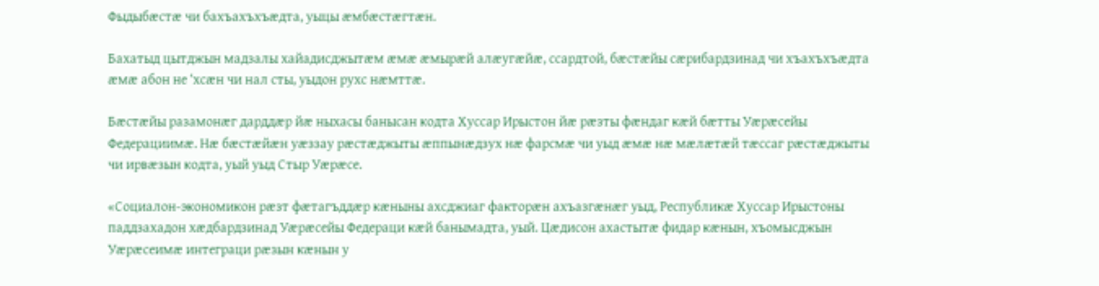Фыдыбӕстӕ чи бахъахъхъӕдта, уыцы ӕмбӕстӕгтӕн.

Бахатыд цытджын мадзалы хайадисджытӕм ӕмӕ ӕмырӕй алӕугӕйӕ, ссардтой, бӕстӕйы сӕрибардзинад чи хъахъхъӕдта ӕмӕ абон не ‘хсӕн чи нал сты, уыдон рухс нӕмттӕ.

Бӕстӕйы разамонӕг дарддӕр йӕ ныхасы банысан кодта Хуссар Ирыстон йӕ рӕзты фӕндаг кӕй бӕтты Уӕрӕсейы Федерациимӕ. Нӕ бӕстӕйӕн уӕззау рӕстӕджыты ӕппынӕдзух нӕ фарсмӕ чи уыд ӕмӕ нӕ мӕлӕтӕй тӕссаг рӕстӕджыты чи ирвӕзын кодта, уый уыд Стыр Уæрæсе.

«Социалон-экономикон рӕзт фӕтагъддӕр кӕныны ахсджиаг факторӕн ахъазгӕнӕг уыд, Республикӕ Хуссар Ирыстоны паддзахадон хӕдбардзинад Уӕрӕсейы Федераци кæй банымадта, уый. Цӕдисон ахастытӕ фидар кӕнын, хъомысджын Уӕрӕсеимӕ интеграци рӕзын кӕнын у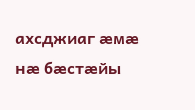ахсджиаг ӕмӕ нӕ бӕстӕйы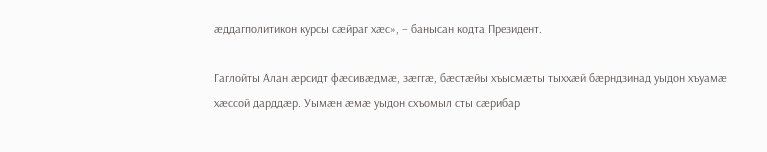ӕддагполитикон курсы сӕйраг хӕс», – банысан кодта Президент.

Гаглойты Алан æрсидт фæсивæдмæ, зӕггӕ, бӕстӕйы хъысмӕты тыххæй бӕрндзинад уыдон хъуамæ хæссой дарддӕр. Уымӕн ӕмӕ уыдон схъомыл сты сӕрибар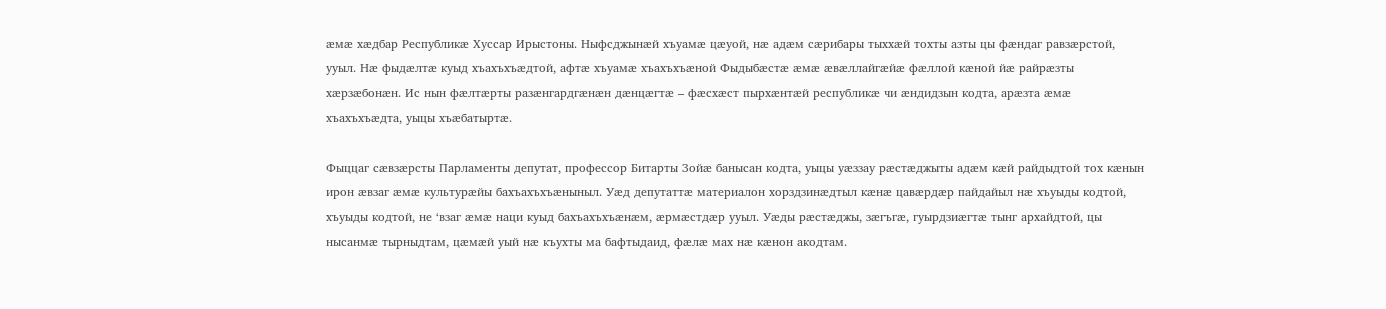ӕмӕ хӕдбар Республикӕ Хуссар Ирыстоны. Ныфсджынӕй хъуамӕ цӕуой, нӕ адӕм сӕрибары тыххӕй тохты азты цы фӕндаг равзӕрстой, ууыл. Нӕ фыдӕлтӕ куыд хъахъхъӕдтой, афтӕ хъуамӕ хъахъхъӕной Фыдыбӕстӕ ӕмӕ ӕвӕллайгӕйӕ фӕллой кӕной йӕ райрӕзты хӕрзӕбонӕн. Ис нын фӕлтӕрты разӕнгардгӕнӕн дӕнцӕгтӕ – фӕсхӕст пырхӕнтӕй республикӕ чи ӕндидзын кодта, арӕзта ӕмӕ хъахъхъӕдта, уыцы хъæбатыртæ.

Фыццаг сӕвзӕрсты Парламенты депутат, профессор Битарты Зойæ банысан кодта, уыцы уæззау рæстæджыты адæм кæй райдыдтой тох кæнын ирон æвзаг æмæ культурæйы бахъахъхъæныныл. Уæд депутаттæ материалон хорздзинæдтыл кæнæ цавæрдæр пайдайыл нæ хъуыды кодтой, хъуыды кодтой, не ‘взаг æмæ наци куыд бахъахъхъæнæм, æрмæстдæр ууыл. Уæды рæстæджы, зæгъгæ, гуырдзиæгтæ тынг архайдтой, цы нысанмæ тырныдтам, цæмæй уый нæ къухты ма бафтыдаид, фæлæ мах нæ кæнон акодтам.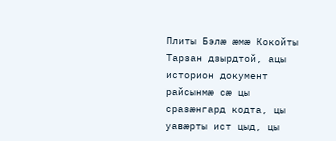Плиты Бэлӕ æмæ Кокойты Тарзан дзырдтой, ацы историон документ райсынмӕ сӕ цы сразӕнгард кодта, цы уавӕрты ист цыд, цы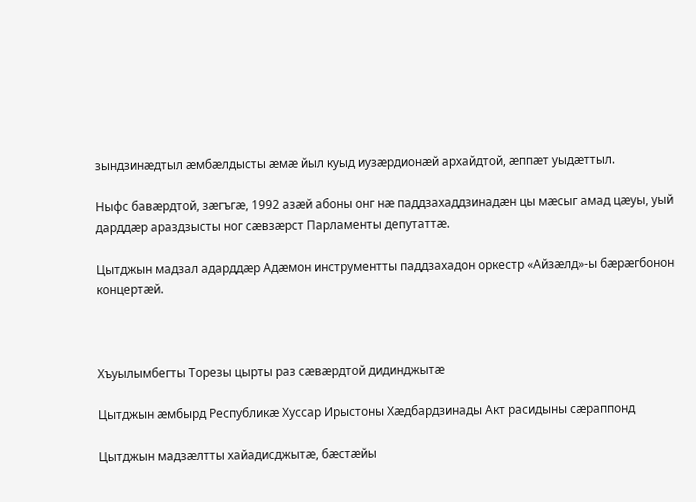зындзинӕдтыл ӕмбӕлдысты ӕмӕ йыл куыд иузӕрдионӕй архайдтой, ӕппӕт уыдӕттыл.

Ныфс бавæрдтой, зæгъгæ, 1992 азæй абоны онг нæ паддзахаддзинадӕн цы мӕсыг амад цӕуы, уый дарддæр араздзысты ног сæвзæрст Парламенты депутаттæ.

Цытджын мадзал адарддæр Адæмон инструментты паддзахадон оркестр «Айзæлд»-ы бæрæгбонон концертæй.



Хъуылымбегты Торезы цырты раз сӕвӕрдтой дидинджытӕ

Цытджын æмбырд Республикæ Хуссар Ирыстоны Хæдбардзинады Акт расидыны сæраппонд

Цытджын мадзæлтты хайадисджытæ, бæстæйы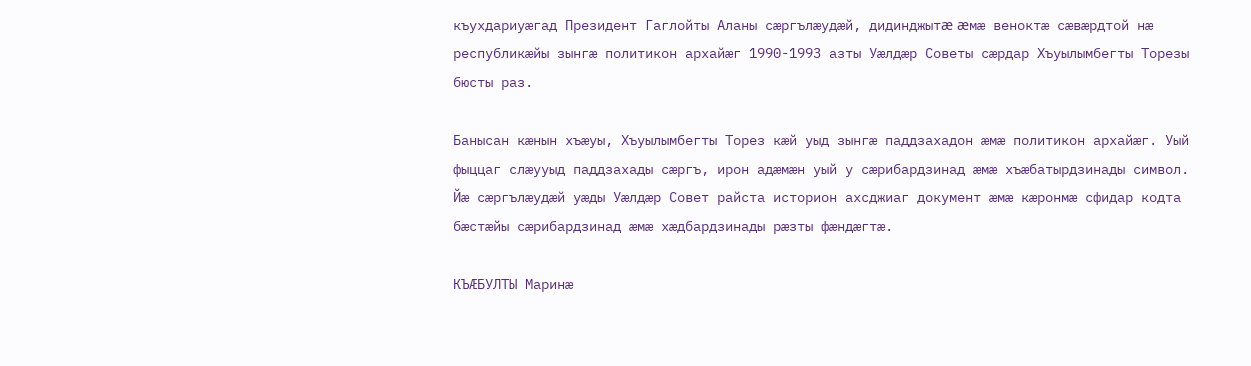къухдариуæгад Президент Гаглойты Аланы сæргълæудæй, дидинджытæ æмæ веноктæ сæвæрдтой нæ республикæйы зынгæ политикон архайæг 1990-1993 азты Уæлдæр Советы сæрдар Хъуылымбегты Торезы бюсты раз.

Банысан кæнын хъæуы, Хъуылымбегты Торез кæй уыд зынгæ паддзахадон æмæ политикон архайæг. Уый фыццаг слæууыд паддзахады сæргъ, ирон адæмæн уый у сæрибардзинад æмæ хъæбатырдзинады символ. Йæ сæргълæудæй уæды Уæлдæр Совет райста историон ахсджиаг документ æмæ кæронмæ сфидар кодта бæстæйы сæрибардзинад æмæ хæдбардзинады рæзты фæндæгтæ.

КЪÆБУЛТЫ Маринæ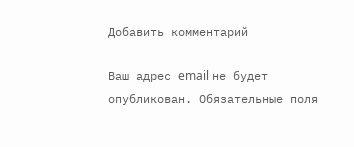Добавить комментарий

Ваш адрес email не будет опубликован. Обязательные поля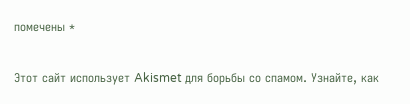помечены *

Этот сайт использует Akismet для борьбы со спамом. Узнайте, как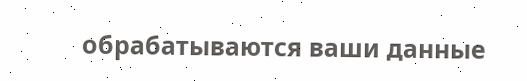обрабатываются ваши данные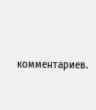комментариев.